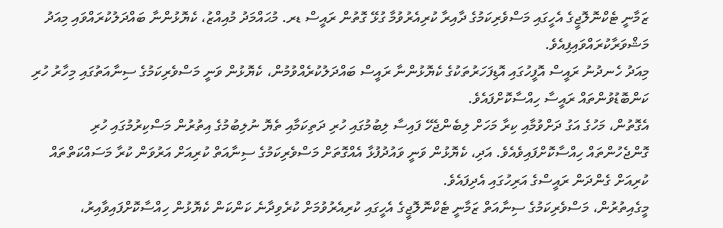ޒަމާނީ ޓެކްނޮލޮޖީގެ އެހީގައި މަސްވެރިކަމުގެ ދާއިރާ ކުރިއެރުވުމާ ގުޅޭ ގޮތުން ރައީސް ޑރ. މުޙައްމަދު މުއިއްޒު، ކެޔޮޅުންނާ ބައްދަލުކުރައްވައި މިއަދު މަޝްވަރާކުރައްވައިފިއެވެ.
މިއަދު ހެނދުނު ރައީސް އޮފީހުގައި އޮޑިފަހަރުތަކުގެ ކެޔޮޅުންނާ ރައީސް ބައްދަލުކުރެއްވުމުން، ކެޔޮޅުން ވަނީ މަސްވެރިކަމުގެ ސިނާއަތުގައި މިހާރު ހުރި ކަންބޮޑުވުންތައް ރައީސާ ހިއްސާކޮށްފައެވެ.
އެގޮތުން، މަހުގެ އަގު ދަށްވުމާއި ކިރާ މަހަށް ލިބެންޖެހޭ ފައިސާ ލިބުމުގައި ހުރި ދަތިކަމާއި ތެޔޮ ނުލިބުމުގެ އިތުރުން މަސްކިރުމުގައި ހުރި ގޮންޖެހުންތައް ހިއްސާކޮށްފައިވެއެވެ. އަދި، ކެޔޮޅުން ވަނީ ވައުދުފުޅާ އެއްގޮތަށް މަސްވެރިކަމުގެ ސިނާއަތް ކުރިއަށް އަރުވަން ކުރާ މަސައްކަތްތައް ކުރިއަށް ގެންދަން ރައީސްގެ އަރިހުގައި އެދިފައެވެ.
މީގެއިތުރުން، މަސްވެރިކަމުގެ ސިނާއަތް ޒަމާނީ ޓެކްނޮލޮޖީގެ އެހީގައި ކުރިއެރުވުމަށް ކުރެވިދާނެ ކަންކަން ކެޔޮޅުން ހިއްސާކޮށްފައިވާއިރު،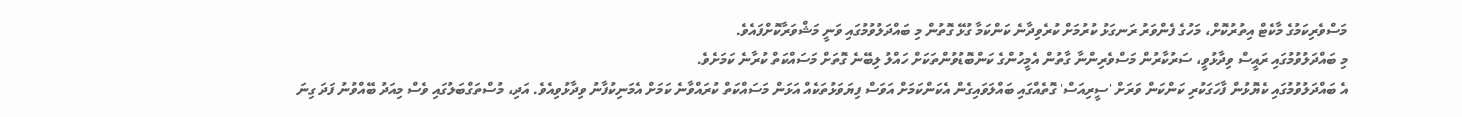މަސްވެރިކަމުގެ މާކެޓް އިތުރުކޮށް، މަހުގެ ފެންވަރު ރަނގަޅު ކުރުމަށް ކުރެވިދާނެ ކަންކަމާ ގުޅޭ ގޮތުން މި ބައްދަލުވުމުގައި ވަނީ މަޝްވަރާކޮށްފައެވެ.
މި ބައްދަލުވުމުގައި ރައީސް ވިދާޅުވީ، ސަރުކާރުން މަސްވެރިންނާ ގާތުން އެމީހުންގެ ކަންބޮޑުވުންތަކަށް ހައްލު ލިބޭނެ ގޮތަށް މަސައްކަތް ކުރާނެ ކަމަށެވެ.
އެ ބައްދަލުވުމުގައި ކެޔޮޅުން ފާހަގަކުރި ކަންކަން ވަރަށް 'ސީރިއަސް' ގޮތެއްގައި ބައްލަވައިގެން އެކަންކަމަށް އަވަސް ފިޔަވަޅުތަކެއް އަޅަން މަސައްކަތް ކުރައްވާނެ ކަމަށް އެމަނިކުފާނު ވިދާޅުވިއެވެ. އަދި، މުސްތަގްބަލުގައި ވެސް މިއަދު ބޭއްވުނު ފަދަ ގިނަ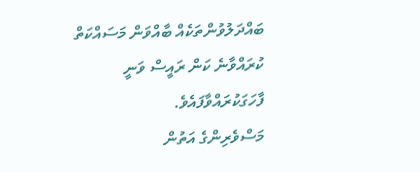ބައްދަލުވުންތަކެއް ބާއްވަން މަސައްކަތް ކުރައްވާނެ ކަން ރައީސް ވަނީ ފާހަގަކުރައްވާފައެވެ.
މަސްވެރިންގެ އަތުން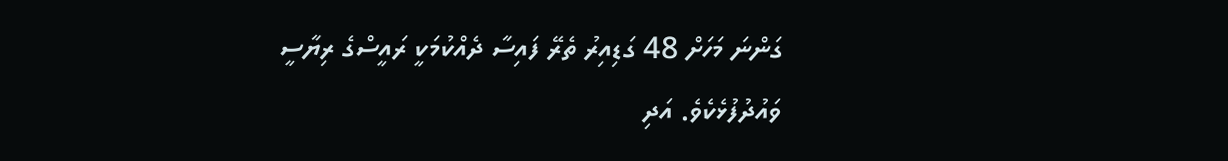ގަންނަ މަހަށް 48 ގަޑިއިރު ތެރޭ ފައިސާ ދެއްކުމަކީ ރައީސްގެ ރިޔާސީ ވައުދުފުޅެކެވެ. އަދި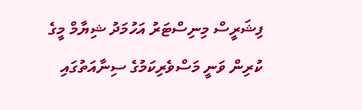ފިޝަރީސް މިނިސްޓަރު އަހުމަދު ޝިޔާމް މީގެ ކުރިން ވަނީ މަސްވެރިކަމުގެ ސިނާއަތުގައި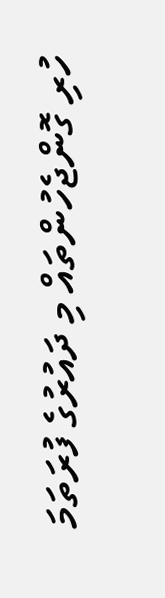ހުރި ގޮންޖެހުންތައް މި ދައުރުގެ ފުރަތަމަ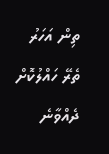ތިން އަހަރު ތެރޭ ހައްލުކޮށް ދެއްވާނެ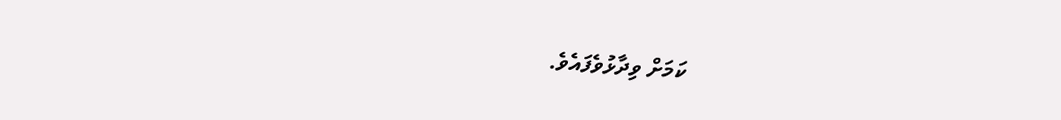ކަމަށް ވިދާޅުވެފައެވެ.